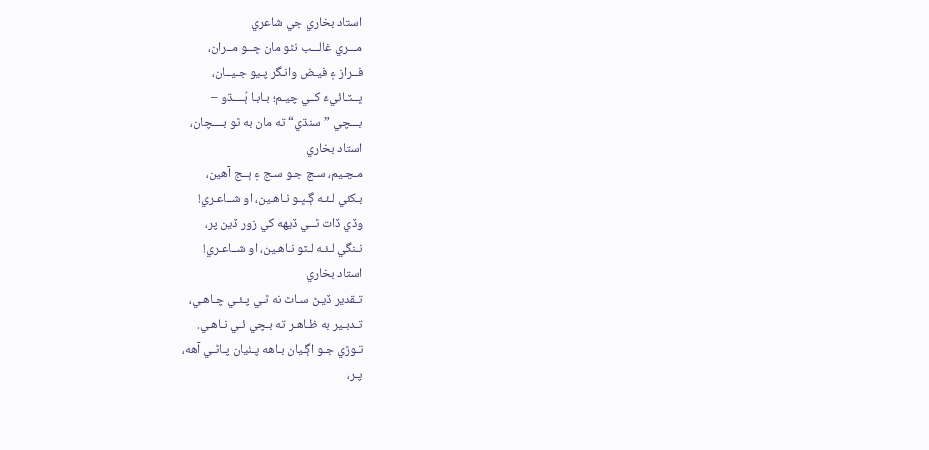استاد بخاري جي شاعري
مـــري غالـــب نٿو مان ڇــو مــران،
فــراز ۽ فيـض وانـگر پـيو جـيــان،
ڀــٽـائيءَ کــي چيـم؛ بـابـا ٻُــــڌو –
بـــچي ”سنڌي“ ته مان به ٿو بــــچان،
استاد بخاري
مـڃـيم، سـچ جـو سـج ۽ ٻــج آهين،
بـکئي لـئـه ڳـڀـو نـاهـين، او شــاعـري!
وڏي ڏات ٿــي ڏيهه کي زور ڏين پر،
نـنگي لـئـه لـٽو نـاهـين، او شــاعـري!
استاد بخاري
تـقدير ڏيـڻ سـاٿ نه ٿـي پـئـي چـاهـي،
تـدبـير به ظـاهـر ته بـچي ئـي نـاهـي.
تـوڙي جـو اڳـيان بـاهه پـٺيان پـاڻـي آهه،
پـر،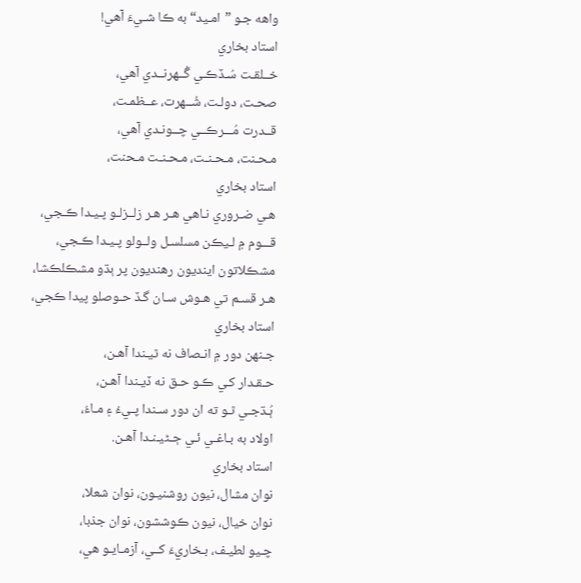واهه جـو ”امـيد“ به ڪا شـيءَ آهي!
استاد بخاري
خــلقـت سُـڏڪـي گُــهرنــدي آهي،
صحـت، دولـت، شُــهرت، عــظمـت،
قــدرت مُـــرڪــي چــونـدي آهي،
مـحـنت، مـحـنـت، مـحـنـت مـحنت،
استاد بخاري
هـي ضـروري نـاهي هـر هـر زلــزلـو پـيـدا ڪـجي،
قـــوم ۾ لـيڪن مسلسـل ولــولو پـيـدا ڪـجي،
مشڪلاتون اينديون رهنديون پر ٻڌو مشڪلڪشا،
هـر قسـم تي هـوش سـان گـڏ حـوصلو پيدا ڪجي،
استاد بخاري
جـنهن دور ۾ انـصاف نه ٿيـندا آهـن،
حـقـدار کـي ڪـو حـق نه ڏيـندا آهـن،
ٻُـڌجـي ٿـو ته ان دور سـندا پـيءُ ۽ مـاءُ،
اولاد به بـاغـي ئـي ڄـڻيـنـدا آهـن.
استاد بخاري
نوان مشال، نيون روشنيـون، نوان شعلا،
نوان خيال، نيون ڪوششون، نوان جذبا،
چـيو لطيـف، بـخاريءَ کــي، آزمـايـو هي،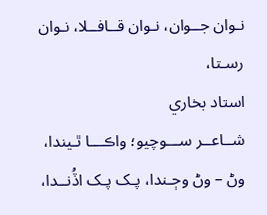نـوان جــوان، نـوان قــافــلا، نـوان رسـتا،
استاد بخاري
شــاعــر ســـوچيو؛ واڪـــا ٿـيندا،
وڻ – وڻ وڄـندا، پـک پـک اڏُنــدا،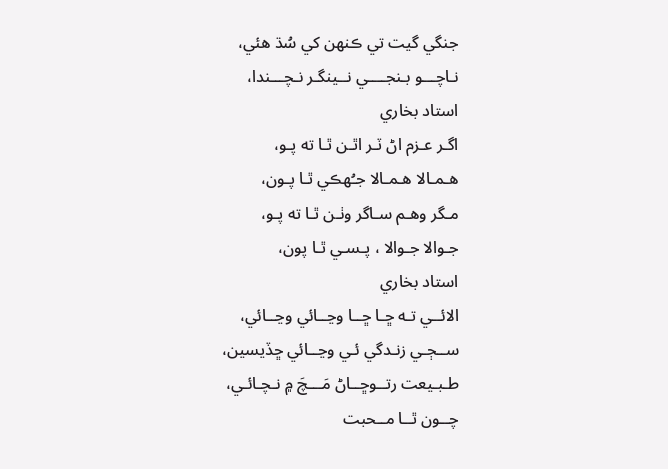جنگي گيت تي ڪنهن کي سُڌ هئي،
نـاچـــو بـنجــــي نــينگـر نـچـــندا،
استاد بخاري
اگـر عـزم اڻ ٽـر اٿـن ٿـا ته پـو،
هـمـالا هـمـالا جـُهڪي ٿـا پـون،
مـگر وهـم سـاگر وٺـن ٿـا ته پـو،
جـوالا جـوالا ، پـسـي ٿـا پون،
استاد بخاري
الائــي تـه ڇـا ڇــا وڃــائي وڃــائي،
ســڄـي زنـدگي ئـي وڃــائي ڇڏيسين،
طـبـيعت رتــوڇــاڻ مَـــچَ ۾ نـچـائـي،
چــون ٿــا مــحبت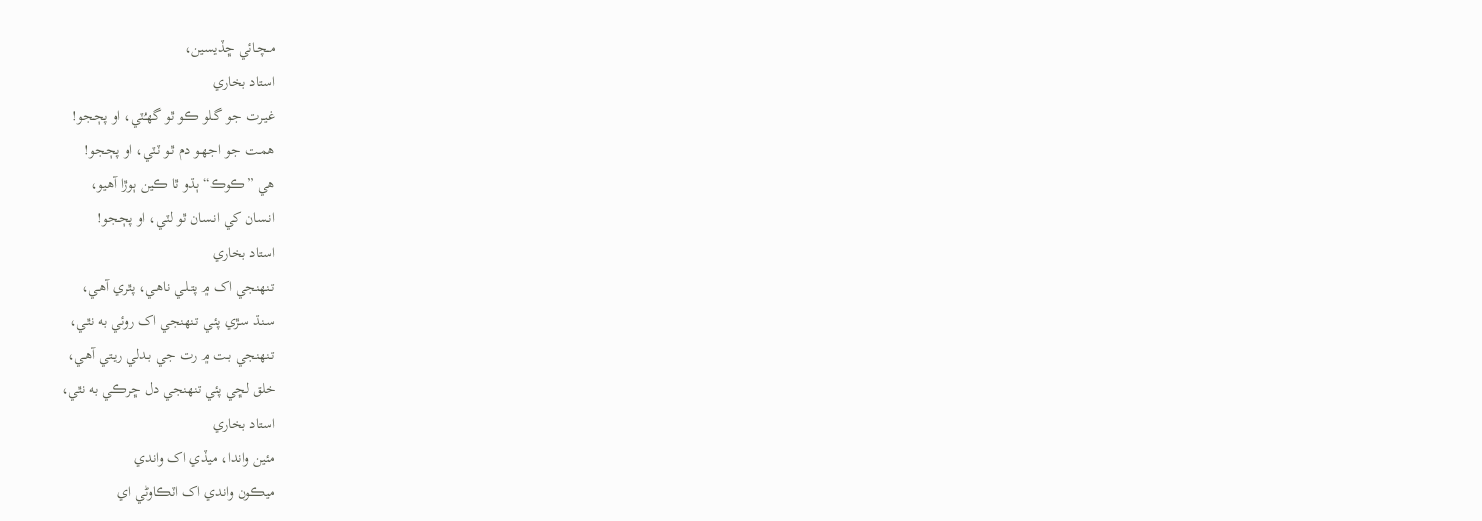مــچـائي ڇڏيسين،
استاد بخاري
غيـرت جـو گـلو ڪو ٿو گهـُٽي، او پڄـجو!
همـت جـو اجهـو دم ٿـو ٽـٽي، او پڄـجو!
هي ”ڪوڪ“ ٻڌو ٿا ڪين ٻوڙا آهيو،
انـسان کي انـسان ٿو لٽـي، او پڄـجو!
استاد بخاري
تـنهنجي اک ۾ پتـلـي ناهـي، پٿري آهـي،
سـنڌ سـڙي پئـي تـنهنجي اک روئي به نٿـي،
تـنهنجي بـت ۾ رت جـي بـدلي ريـتي آهـي،
خلق لڇي پئي تنهنجي دل ڇرڪي به نٿي،
استاد بخاري
مئين واندا، ميڏي اک واندي
ميڪون واندي اک اٽڪاوڻي اي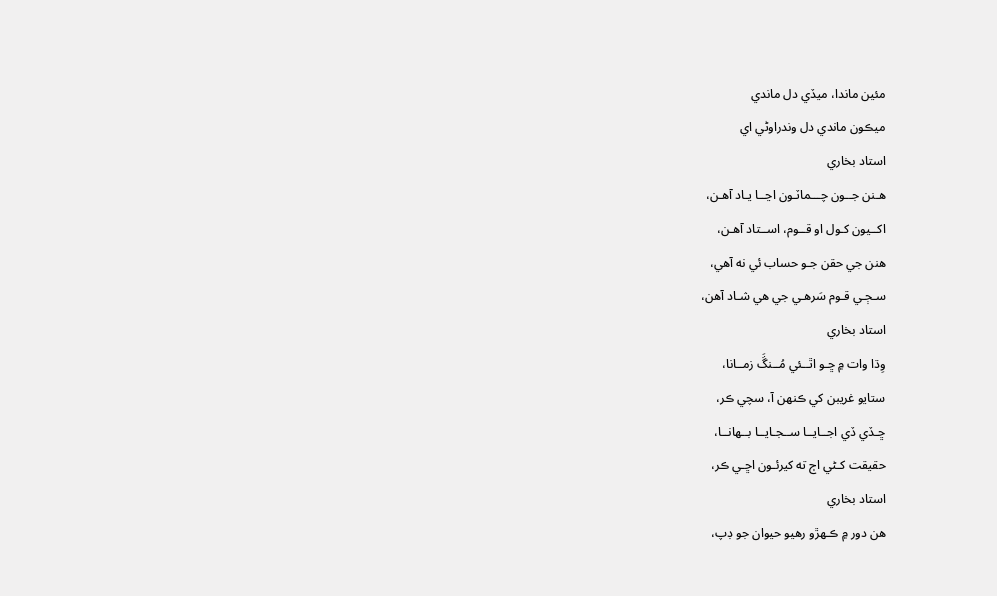مئين ماندا، ميڏي دل ماندي
ميڪون ماندي دل وندراوڻي اي
استاد بخاري
هـنن جــون چـــماٽـون اڃــا يـاد آهـن،
اکــيون کـول او قــوم، اســتاد آهـن،
هنن جي حقن جـو حساب ئي نه آهي،
سـڄـي قـوم سَرهـي جي هي شـاد آهن،
استاد بخاري
وِڌا وات ۾ ڇـو اٿــئي مُــنڱَ زمــانا،
ستايو غريبن کي ڪنهن آ، سچي ڪر،
ڇـڏي ڏي اجــايــا ســجـايــا بــهانــا،
حقيقت کـڻي اڄ ته کيرئـون اڇـي ڪر،
استاد بخاري
هن دور ۾ ڪـهڙو رهيو حيوان جو ڊپ،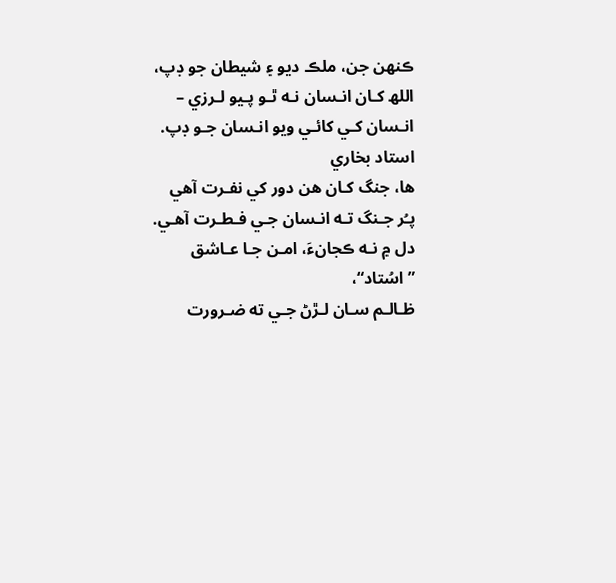ڪنهن جن، ملڪ ديو ۽ شيطان جو ڊپ،
اللھ کـان انـسان نـه ٿـو پـيو لـرزي –
انـسان کـي کائـي ويو انـسان جـو ڊپ.
استاد بخاري
ها، جنگ کـان هن دور کي نفـرت آهي
پـُر جـنگ تـه انـسان جـي فـطـرت آهـي.
دل ۾ نـه ڪجانءَ، امـن جـا عـاشق ”اسُتاد“،
ظـالـم سـان لـڙڻ جـي ته ضـرورت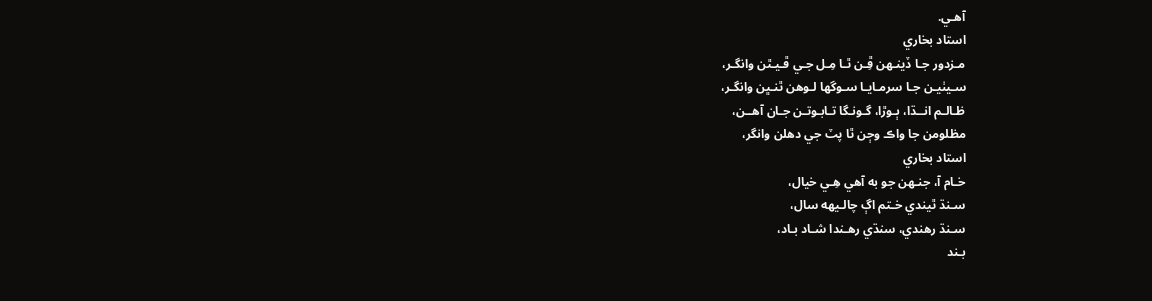آهـي.
استاد بخاري
مـزدور جـا ڏينـهن ڦِـن ٿـا مِـل جـي ڦـيـٿن وانگـر،
سـيٺيـن جـا سرمـايـا سـوگها لـوهن ٿنـڀن وانگـر،
ظـالـم انــڌا، ٻـوڙا، گـونـگا تـابـوتـن جـان آهــن،
مظلومن جا واڪ وڄن ٿا پٽ جي دهلن وانگر،
استاد بخاري
خـام آ، جنـهن جو به آهي هِـي خيال،
سـنڌ ٿيندي خـتم اڳ چالـيهه سال،
سـنڌ رهندي، سنڌي رهـندا شـاد بـاد،
بـند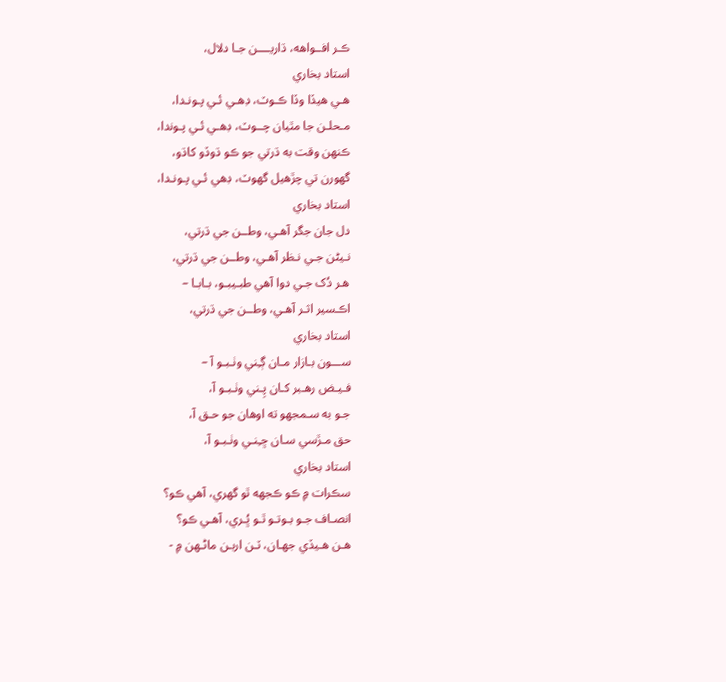ڪـر افــواهه، ڌاريــــن جـا دلال،
استاد بخاري
هـي هيڏا وڏا ڪـوٽ، ڊهـي ئـي پـونـدا،
مـحلـن جا مٿيان چــوٽ، ڊهـي ئـي پـوندا،
ڪنهن وقت به ڌرتي جو ڪو ڌوڏو کاڌو،
گهورن تي چڙهيل گهوٽ، ڊهي ئـي پـونـدا،
استاد بخاري
دل جان جگر آهـي، وطــن جي ڌرتي،
نـيڻن جـي نـظر آهـي، وطــن جي ڌرتي،
هـر دُک جـي دوا آهي طبـيبـو، بـابـا –
اڪـسير اثـر آهـي، وطــن جي ڌرتي،
استاد بخاري
ســـون بـازار مـان ڳـِني وٺـبـو آ –
فـيـض رهـبر کـان پِـني وٺـبـو آ،
جـو به سـمجهو ته اوهان جو حـق آ،
حق مـڙسي سـان ڇـِنـي وٺـبـو آ،
استاد بخاري
سڪرات ۾ ڪو ڪجهه ٿو گهري، آهي ڪو؟
انصـاف جـو بـوتـو ٿـو ڀُـري، آهـي ڪو؟
هـن هـيڏي جهـان، ٽـن اربـن ماڻـهن ۾ -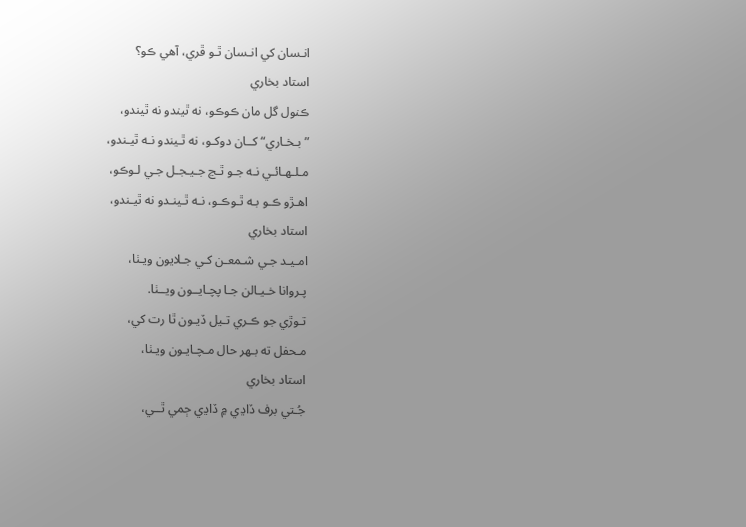انـسان کي انـسان ٿـو ڦري، آهي ڪو؟
استاد بخاري
ڪنول گل مان ڪوڪو، نه ٿيندو نه ٿيندو،
”بـخـاري“ کــان دوکـو، نه ٿـيندو نـه ٿيـندو،
مـلـهـائـي نـه جـو ٿـڃ جـيـجـل جـي لـوڪو،
اهـڙو ڪـو بـه ٿـوڪـو، نـه ٿـينـدو نه ٿيـندو،
استاد بخاري
امـيـد جـي شـمعـن کـي جـلايون ويـٺا،
پـروانا خـيـالن جـا پچـايــون ويــٺا.
تـوڙي جو ڪـري تـيل ڏيـون ٿا رت کي،
مـحفل ته بـهر حال مـچـايـون ويـٺا،
استاد بخاري
جُـتي برف ڏاڍي ۾ ڏاڍي ڄمي ٿــي،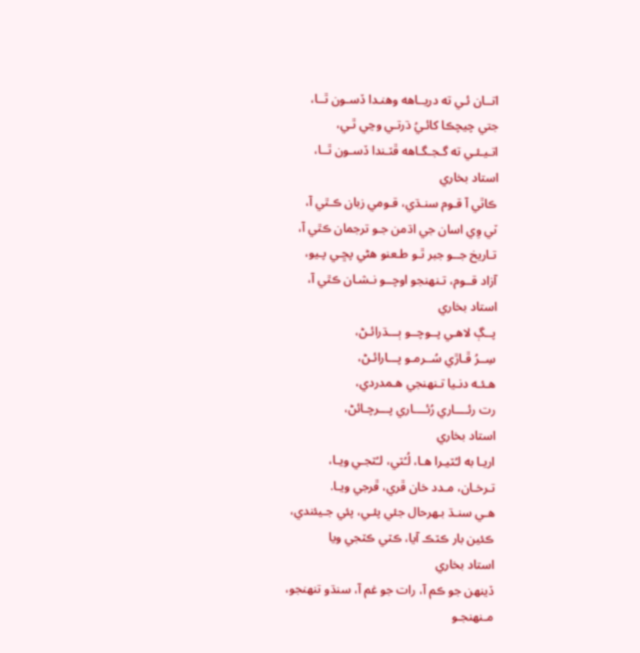اتــان ئـي ته دريــاهه وهنـدا ڏسـون ٿــا،
جتي چيچڪا کائـيُ ڌرتـي وڃي ٿـي،
اتـيـئـي ته گـجـگـاهه ڦٽـندا ڏسـون ٿــا،
استاد بخاري
ڪاٿي آ قـوم سنـڌي، قـومي زبان ڪـٿي آ،
ٽي وِي اسان جي اڌمن جـو ترجمان ڪٿي آ،
تـاريخ جــو جبر ٿـو طـعنو هڻي پڇـي پـيو،
آزاد قــوم، تـنهنجو اوچــو نـشـان ڪٿي آ،
استاد بخاري
پــڳ لاهـي پــوچــو ٻـــڌرائـڻ،
سِــرُ ڦـاڙي سُــرمـو پـــارائـڻ،
هـئـه دنـيا تـنهنجي هـمدردي،
رت رئــــاري رُئــــاري پـــرچـائڻ،
استاد بخاري
اريـا به لـُٽيـرا هـا، لُـُٽي، لـُٽجـي ويـا،
تـرخـان، مـدد خان ڦري، ڦرجي ويـا.
هـي سنـڌ بـهرحال جئي پئـي، پئي جـيئندي،
ڪئين بار ڪٽڪ آيا، ڪٽي ڪٽجي ويا
استاد بخاري
ڏينهن جو ڪم آ، رات جو غم آ، سنڌو تنهنجو،
مـنهنجـو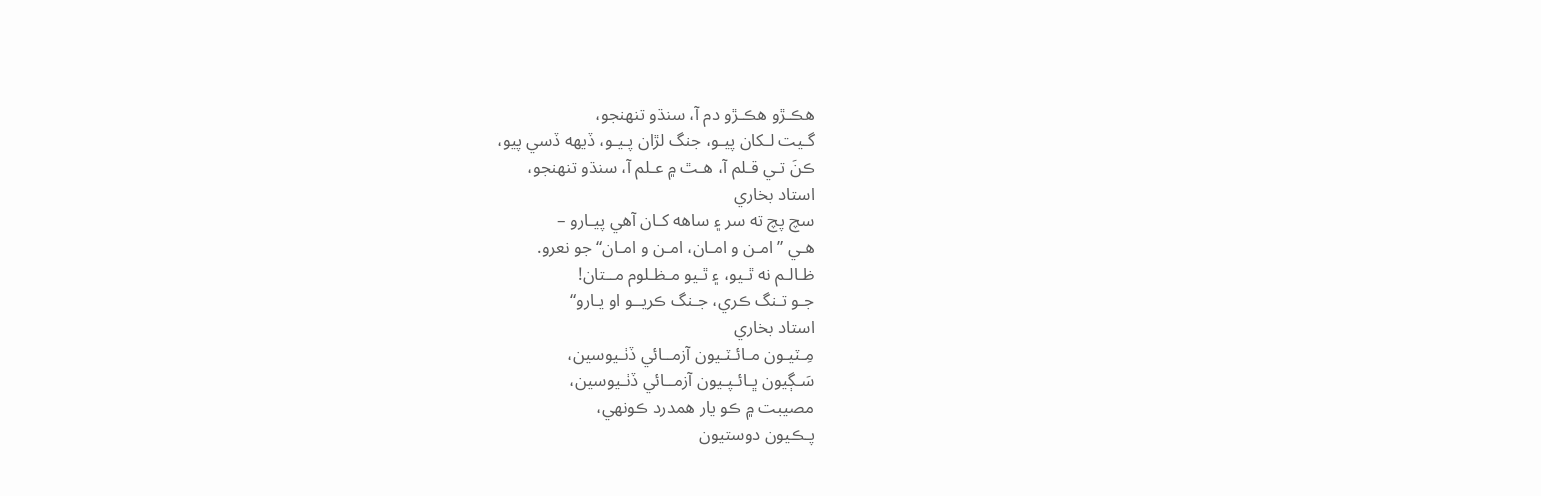هڪـڙو هڪـڙو دم آ، سنڌو تنهنجو،
گـيت لـکان پيـو، جنگ لڙان پـيـو، ڏيهه ڏسي پيو،
ڪنَ تـي قـلم آ، هـٿ ۾ عـلم آ، سنڌو تنهنجو،
استاد بخاري
سچ پچ ته سر ۽ ساهه کـان آهي پيـارو –
هـي ”امـن و امـان، امـن و امـان“ جو نعرو.
ظـالـم نه ٿـيو، ۽ ٿـيو مـظـلوم مــتان!
جـو تـنگ ڪري، جـنگ ڪريــو او يـارو“
استاد بخاري
مِـٽيـون مـائـٽـيون آزمــائي ڏٺـيوسين،
سَـڳيون ڀـائـپـيون آزمــائي ڏٺـيوسين،
مصيبت ۾ ڪو يار همدرد ڪونهي،
پـڪيون دوستيون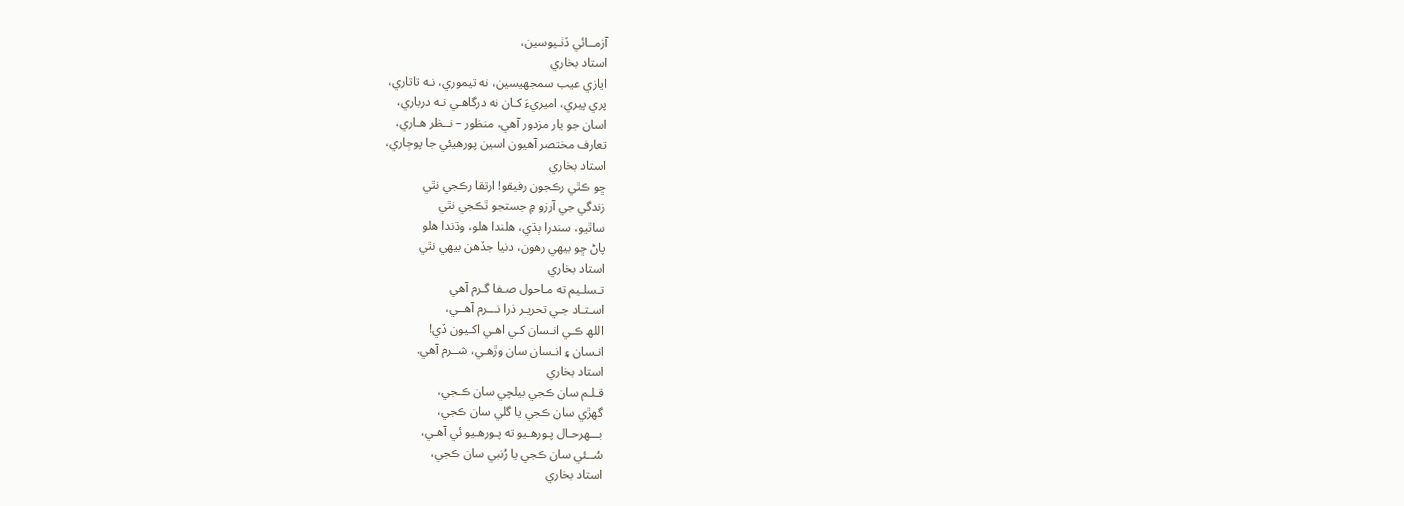آزمــائي ڏٺـيوسين،
استاد بخاري
ايازي عيب سمجهيسين، نه تيموري، نـه تاتاري،
پري پيري، اميريءَ کـان نه درگاهـي نـه درباري،
اسان جو يار مزدور آهي، منظور – نــظر هـاري،
تعارف مختصر آهيون اسين پورهيئي جا پوڄاري،
استاد بخاري
ڇو ڪٿي رڪجون رفيقو! ارتقا رڪجي نٿي
زندگي جي آرزو ۾ جستجو ٿڪجي نٿي
ساٿيو، سندرا ٻڌي، ھلندا ھلو، وڌندا ھلو
پاڻ ڇو بيھي رھون، دنيا جڏهن بيھي نٿي
استاد بخاري
تـسلـيم ته مـاحول صـفا گـرم آهي
اسـتـاد جـي تحريـر ذرا نـــرم آهــي،
اللھ ڪـي انـسان کـي اهـي اکـيون ڏي!
انـسان ۽ انـسان سان وڙهـي، شــرم آهي.
استاد بخاري
قـلـم سان ڪجي بيلچي سان ڪـجي،
گهڙي سان ڪجي يا گلي سان ڪجي،
بـــهرحـال پـورهـيو ته پـورهـيو ئي آهـي،
سُــئي سان ڪجي يا رُنبي سان ڪجي،
استاد بخاري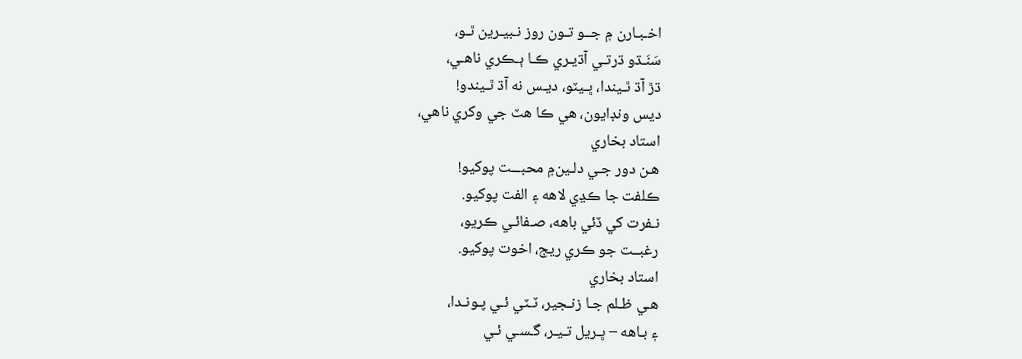اخـبـارن ۾ جــو تـون روز نـبيـرين ٿـو،
سَنَـڌو ڌرتـي آڌيـري ڪـا ٻـڪري ناهـي،
ڌڙ آڌ ٿـيندا، ڀـيٽو، ديـس نه آڌ ٿـيندو!
ديس ونڊايون، هي ڪا هٽ جي وکري ناهي،
استاد بخاري
هـن دور جـي دلـين۾ محبـــت پوکيو!
ڪلفت جا ڪڍي لاهه ۽ الفت پوکيو.
نـفرت کي ڏئي باهه، صـفائـي ڪريو،
رغبــت جو ڪري ريج، اخوت پوکيو.
استاد بخاري
هـي ظـلم جـا زنـجير، ٽـٽي ئـي پـونـدا،
۽ بـاهه – ڀـريل تـيـر، گـسـي ئـي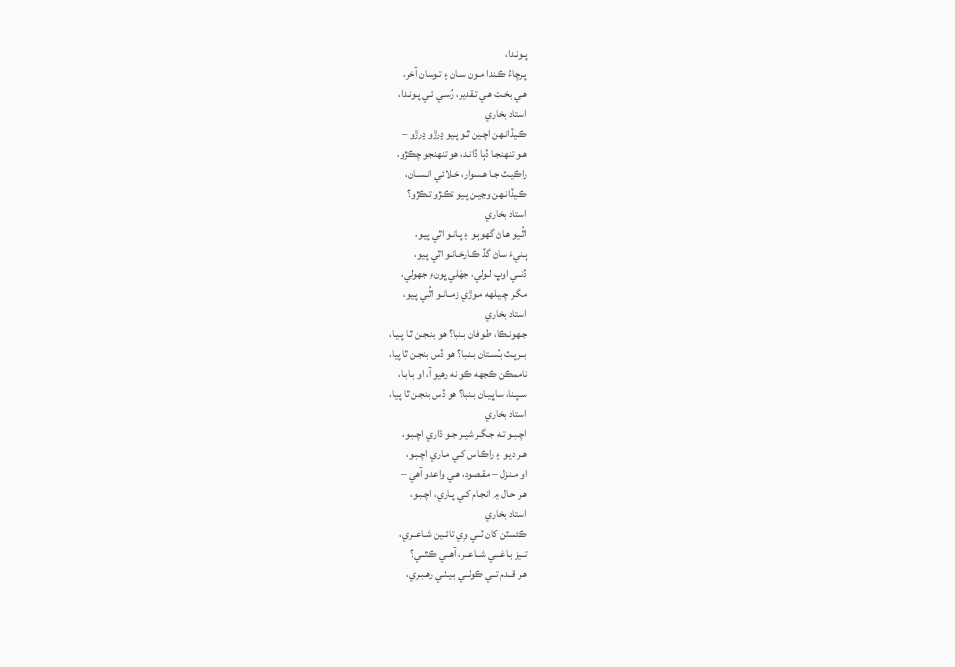پـونـدا،
پـرچاءُ ڪـندا مـون سـان ۽ تـوسان آخر،
هـي بخـت هـي تـقدير، رُسـي ئـي پـونـدا،
استاد بخاري
ڪـيڏانـهن اچـين ٿـو پـيو ڍرڙو ڍرڙو –
هـو تنهنجـا ڏٻا ڏانـد، هو تنهنجو چڪڙو،
راڪيـٽ جـا هـسوار، خـلائـي انـسـان،
ڪـيڏانـهن وڃيـن پـيو تڪـڙو تـڪڙو؟
استاد بخاري
اٿُـيو هـاڻ گهوٻـو ۽ پـانـو اٿي پيـو،
ٻـنيءَ ساڻ گڏ ڪـارخـانـو اٿي پـيو،
ڏنــي اوڀ لـولي، جهَلي ڀونءِ جهولي،
مگـر چـيـلهه مـوڙي زمــانـو اٿُـي پـيو،
استاد بخاري
جـهونـڪا، طـوفان بـنبا؟ هو بنـجـن ٿـا پـيـا،
بــرپـٽ بـُسـتان بـنـبا؟ هو ڏس بنجـن ٿا پيا،
ناممڪن ڪجهه ڪو نه رهيو آ، او بـابـا،
سـپـنا، ساڀـيـان بـنبا؟ هو ڏس بنجـن ٿا پـيا،
استاد بخاري
اچـبـو تـه جـگـر شيـر جـو ڌاري اچـبـو،
هـر ديـو ۽ راڪـاس کـي مـاري اچـبـو،
او مـنـزل – مقـصود، هـي واعدو آهي –
هـر حـال ۾ انجـام کـي پـاري، اچـبـو،
استاد بخاري
ڪئسٽن کان ٽــي وِي تائــين شـاعــري،
تــيز بـاغـــي شــاعــر، آهــي ڪـٿــي؟
هـر قــدم تــي ڪوٺــي بـيـٺـي رهـبـري،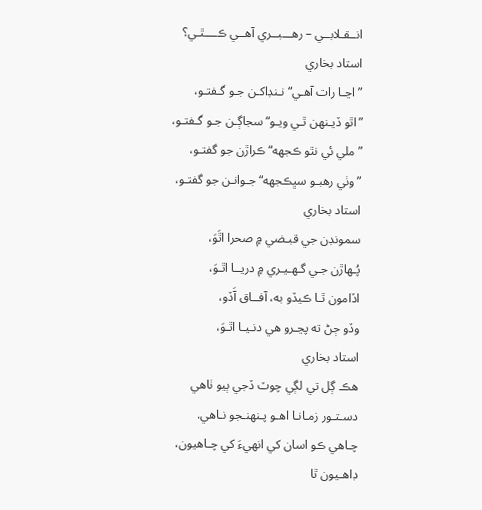انــقـلابــي – رهـــبــري آهــي ڪــــٿـي؟
استاد بخاري
”اڃـا رات آهـي“ نـنڊاکـن جـو گـفتـو،
”اٿو ڏيـنهن ٿـي ويـو“ سجاڳـن جـو گـفتـو،
”ملي ئي نٿو ڪجهه“ ڪراڙن جو گفتـو،
”وٺي رهبـو سڀڪجهه“ جـوانـن جو گفتـو،
استاد بخاري
سمونڊن جي قبـضي ۾ صحرا اٿَوَ،
پُـهاڙن جـي گـهـيـري ۾ دريــا اٿـوَ،
اڏامون ٿـا ڪيڏو به، آفــاق آَڏو،
وڏو ڄڻ ته پڃـرو هي دنـيـا اٿـوَ،
استاد بخاري
هڪ ڳل تي لڳي چوٽ ڏجي ٻيو ٺاهي
دسـتـور زمـانـا اهـو پـنهنـجو نـاهي.
چـاهي ڪو اسان کي انهيءَ کي چـاهيون،
ڊاهـيون ٿا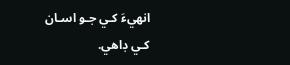انهيءَ کـي جـو اسـان کـي ڊاهي.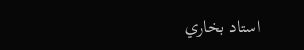استاد بخاري